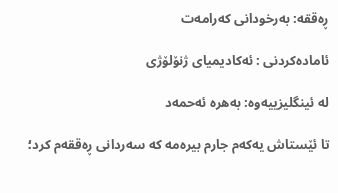ڕەققە: بەرخودانی کەرامەت

ئامادەکردنی : ئەکادیمیای ژنۆلۆژی

لە ئینگلیزییەوە: بەهرە ئەحمەد

تا ئێستاش یەکەم جارم بیرەمە کە سەردانی ڕەققەم کرد؛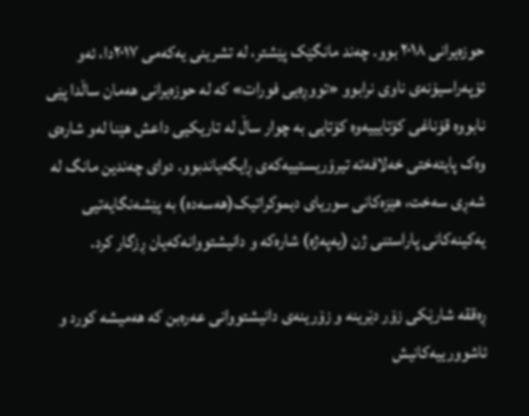حوزەیرانی ٢٠١٨ بوو. چەند مانگێک پێشتر، لە تشرینی یەکەمی ٢٠١٧دا، ئەو ئۆپەراسیۆنەی ناوی نرابوو «تووڕەیی فورات» کە لە حوزەیرانی هەمان ساڵدا پێی نابووە قۆناغی کۆتایییەوە کۆتایی بە چوار ساڵ لە تاریکیی داعش هێنا لەو شارەی وەک پایتەختی خەلافەتە تیرۆریستییەکەی ڕایگەیاندبوو. دوای چەندین مانگ لە شەڕی سەخت، هێزەکانی سوریای دیموکراتیک(هەسەدە) بە پێشەنگایەتیی یەکینەکانی پاراستنی ژن (یەپەژە) شارەکە و دانیشتووانەکەیان ڕزگار کرد.

ڕەققە شارێکی زۆر دێرینە و زۆرینەی دانیشتووانی عەرەبن کە هەمیشە کورد و ئاشوورییەکانیش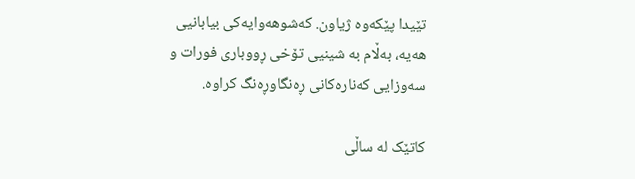تێیدا پێکەوە ژیاون. کەشوهەوایەکی بیابانیی هەیە، بەڵام بە شینیی تۆخی ڕووباری فورات و سەوزایی کەنارەکانی ڕەنگاوڕەنگ کراوە.

کاتێک لە ساڵی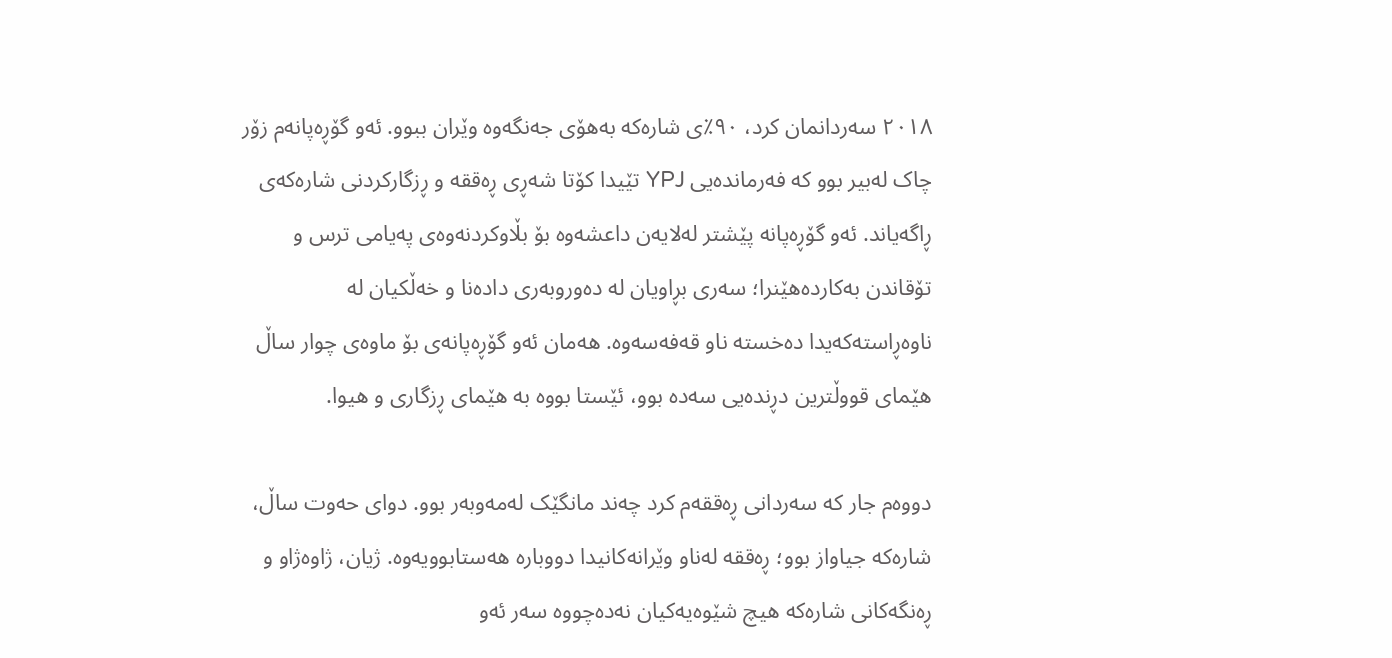٢٠١٨ سەردانمان کرد، ٩٠٪ی شارەکە بەهۆی جەنگەوە وێران ببوو. ئەو گۆڕەپانەم زۆر چاک لەبیر بوو کە فەرماندەیی YPJ تێیدا کۆتا شەڕی ڕەققە و ڕزگارکردنی شارەکەی ڕاگەیاند. ئەو گۆڕەپانە پێشتر لەلایەن داعشەوە بۆ بڵاوکردنەوەی پەیامی ترس و تۆقاندن بەکاردەهێنرا؛ سەری بڕاویان لە دەوروبەری دادەنا و خەڵکیان لە ناوەڕاستەکەیدا دەخستە ناو قەفەسەوە. هەمان ئەو گۆڕەپانەی بۆ ماوەی چوار ساڵ هێمای قووڵترین دڕندەیی سەدە بوو، ئێستا بووە بە هێمای ڕزگاری و هیوا.

دووەم جار کە سەردانی ڕەققەم کرد چەند مانگێک لەمەوبەر بوو. دوای حەوت ساڵ، شارەکە جیاواز بوو؛ ڕەققە لەناو وێرانەکانیدا دووبارە هەستابوویەوە. ژیان، ژاوەژاو و ڕەنگەکانی شارەکە هیچ شێوەیەکیان نەدەچووە سەر ئەو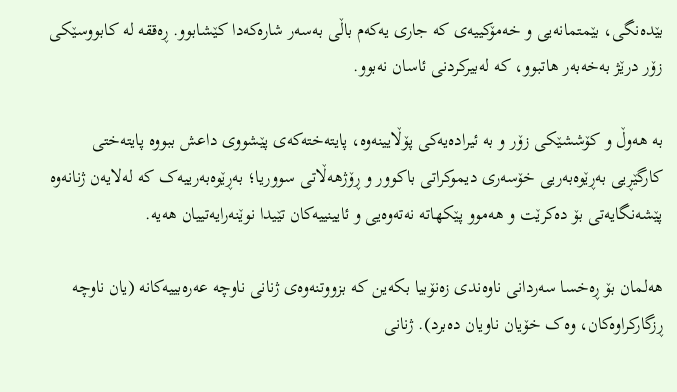بێدەنگی، بێمتمانەیی و خەمۆکییەی کە جاری یەکەم باڵی بەسەر شارەکەدا کێشابوو. ڕەققە لە کابووسێکی زۆر درێژ بەخەبەر هاتبوو، کە لەبیرکردنی ئاسان نەبوو.

بە هەوڵ و کۆششێکی زۆر و بە ئیرادەیەکی پۆڵایینەوە، پایتەختەکەی پێشووی داعش ببووە پایتەختی کارگێڕیی بەڕێوەبەریی خۆسەری دیموکراتی باکوور و ڕۆژهەڵاتی سووریا؛ بەڕێوەبەرییەک کە لەلایەن ژنانەوە پێشەنگایەتی بۆ دەکرێت و هەموو پێکهاتە نەتەوەیی و ئایینییەکان تێیدا نوێنەرایەتییان هەیە.

هەلمان بۆ ڕەخسا سەردانی ناوەندی زەنۆبیا بکەین کە بزووتنەوەی ژنانی ناوچە عەرەبییەکانە (یان ناوچە ڕزگارکراوەکان، وەک خۆیان ناویان دەبرد). ژنانی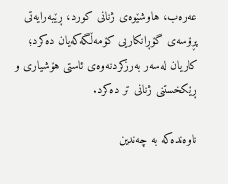عەرەب، هاوشێوەی ژنانی کورد، ڕێبەرایەتی پڕۆسەی گۆڕانکاریی کۆمەڵگەکەیان دەکرد؛ کاریان لەسەر بەرزکردنەوەی ئاستی هۆشیاری و ڕێکخستنی ژنانی تر دەکرد.

ناوەندەکە بە چەندین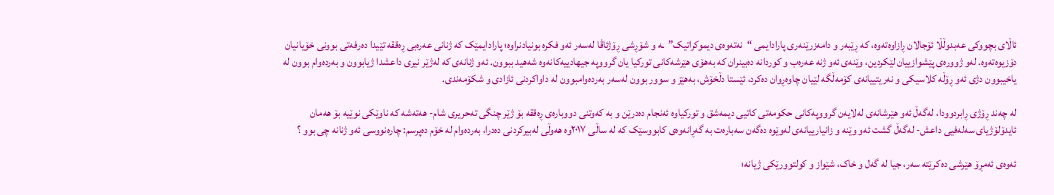ئاڵای بچووکی عەبدوڵڵا ئۆجالان ڕازاوەتەوە، کە ڕێبەر و دامەزرێنەری پارادایمی “نەتەوەی دیموکراتیک”ـە و شۆڕشی ڕۆژئاڤا لەسەر ئەو فکرە بونیادنراوە؛ پارادایمێک کە ژنانی عەرەبی ڕەققە تێیدا دەرفەتی بوونی خۆیانیان دۆزیوەتەوە. لەو ژوورەی پێشوازییان لێکردین، وێنەی ئەو ژنە عەرەب و کوردانە دەبینران کە بەهۆی هێرشەکانی تورکیا یان گرووپە جیهادییەکانەوە شەهید ببوون. ئەو ژنانەی کە لەژێر نیری داعشدا ژیابوون و بەردەوام بوون لە یاخیبوون دژی ئەو ڕۆڵە کلاسیکی و نەریتییانەی کۆمەڵگە لێیان چاوەڕوان دەکرد، ئێستا دڵخۆش، بەهێز و سوور بوون لەسەر بەردەوامبوون لە داواکردنی ئازادی و شکۆمەندی.

لە چەند ڕۆژی ڕابردوودا، لەگەڵ ئەو هێرشانەی لەلایەن گرووپەکانی حکومەتی کاتیی دیمەشق و تورکیاوە ئەنجام دەدرێن و بە کەوتنی دووبارەی ڕەققە بۆ ژێر چنگی تەحریری شام- هەتەشە کە ناوێکی نوێیە بۆ هەمان ئایدۆلۆژیای سەلەفیی داعش- لەگەڵ گشت ئەو وێنە و زانیارییانەی لەوێوە دەگەن سەبارەت بە گەڕانەوەی کابووسێک کە لە ساڵی ٢٠١٧وە هەوڵی لەبیرکردنی دەدرا، بەردەوام لە خۆم دەپرسم: چارەنووسی ئەو ژنانە چی بوو ؟

ئەوەی ئەمڕۆ هێرشی دەکرێتە سەر، جیا لە گەل و خاک، شێواز و کولتوورێکی ژیانە؛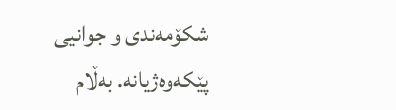شکۆمەندی و جوانیی پێکەوەژیانە. بەڵام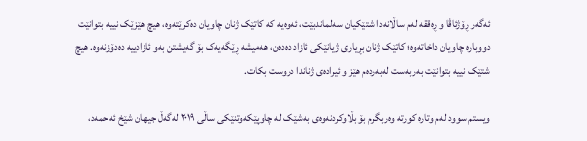ئەگەر ڕۆژئاڤا و ڕەققە لەم ساڵانەدا شتێکیان سەلماندبێت، ئەوەیە کە کاتێک ژنان چاویان دەکرێتەوە، هیچ هێزێک نییە بتوانێت دووبارە چاویان داخاتەوە؛ کاتێک ژنان بڕیاری ژیانێکی ئازاد دەدەن، هەمیشە ڕێگەیەک بۆ گەیشتن بەو ئازادییە دەدۆزنەوە. هیچ شتێک نییە بتوانێت بەربەست لەبەردەم هێز و ئیرادەی ژناندا دروست بکات.

ویستم سوود لەم وتارە کورتە وەربگرم بۆ بڵاوکردنەوەی بەشێک لە چاوپێکەوتنێکی ساڵی ٢٠١٩ لەگەڵ جیهان شێخ ئەحمەد،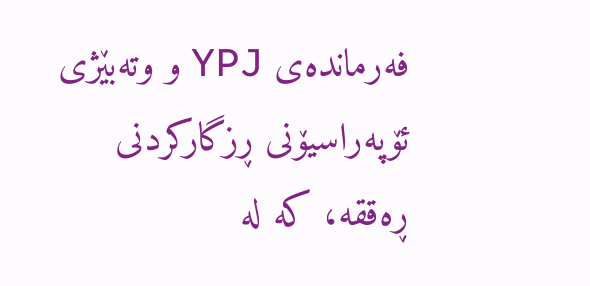فەرماندەی YPJ و وتەبێژی ئۆپەراسیۆنی ڕزگارکردنی ڕەققە، کە لە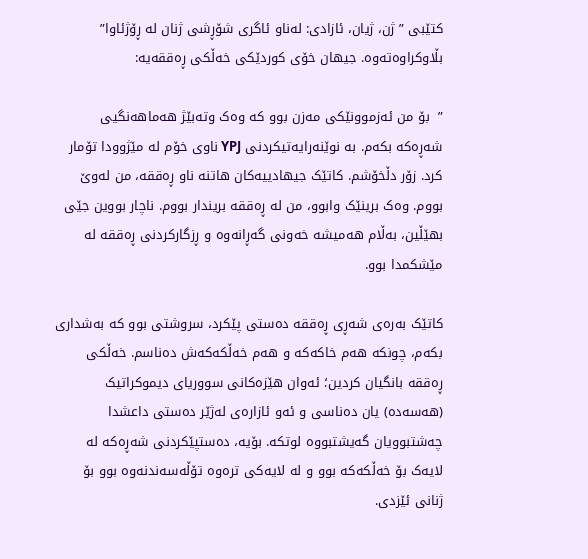کتێبی ” ژن، ژیان، ئازادی: لەناو ئاگری شۆڕشی ژنان لە ڕۆژئاوا” بڵاوکراوەتەوە. جیهان خۆی کوردێکی خەڵکی ڕەققەیە:

”  بۆ من ئەزموونێکی مەزن بوو کە وەک وتەبێژ هەماهەنگیی شەڕەکە بکەم. بە نوێنەرایەتیکردنی YPJ ناوی خۆم لە مێژوودا تۆمار کرد. زۆر دڵخۆشم. کاتێک جیهادییەکان هاتنە ناو ڕەققە، من لەوێ بووم. وەک برینێک وابوو، من لە ڕەققە بریندار بووم. ناچار بووین جێی بهێڵین، بەڵام هەمیشە خەونی گەڕانەوە و ڕزگارکردنی ڕەققە لە مێشکمدا بوو.

کاتێک بەرەی شەڕی ڕەققە دەستی پێکرد، سروشتی بوو کە بەشداری بکەم، چونکە هەم خاکەکە و هەم خەڵکەکەش دەناسم. خەڵکی ڕەققە بانگیان کردین؛ ئەوان هێزەکانی سووریای دیموکراتیک (هەسەدە) یان دەناسی و ئەو ئازارەی لەژێر دەستی داعشدا چەشتبوویان گەیشتبووە لوتکە. بۆیە، دەستپێکردنی شەڕەکە لە لایەک بۆ خەڵکەکە بوو و لە لایەکی ترەوە تۆڵەسەندنەوە بوو بۆ ژنانی ئێزدی.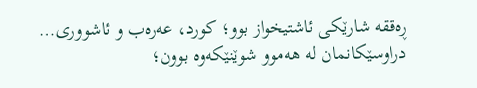ڕەققە شارێکی ئاشتیخواز بوو؛ کورد، عەرەب و ئاشووری… دراوسێکانمان لە هەموو شوێنێکەوە بوون؛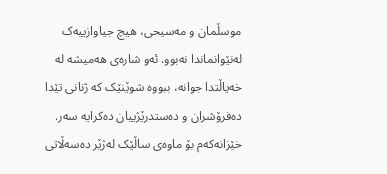موسڵمان و مەسیحی، هیچ جیاوازییەک لەنێوانماندا نەبوو. ئەو شارەی هەمیشە لە خەیاڵتدا جوانە، ببووە شوێنێک کە ژنانی تێدا دەفرۆشران و دەستدرێژییان دەکرایە سەر. خێزانەکەم بۆ ماوەی ساڵێک لەژێر دەسەڵاتی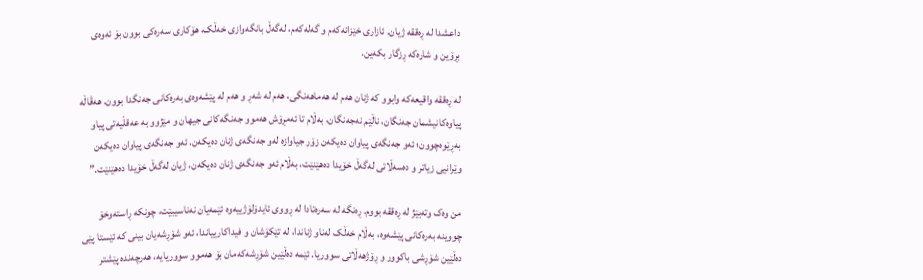داعشدا لە ڕەققە ژیان. ئازاری خێزانەکەم و گەلەکەم، لەگەڵ بانگەوازی خەڵک، هۆکاری سەرەکی بوون بۆ ئەوەی بڕۆین و شارەکە ڕزگار بکەین.

لە ڕەققە واقیعەکە وابوو کە ژنان هەم لە هەماهەنگی، هەم لە شەڕ و هەم لە پێشەوەی بەرەکانی جەنگدا بوون. هەڤاڵە پیاوەکانیشمان جەنگان، ناڵێم نەجەنگان، بەڵام تا ئەمڕۆش هەموو جەنگەکانی جیهان و مێژوو بە عەقڵیەتی پیاو بەڕێوەچوون؛ ئەو جەنگەی پیاوان دەیکەن زۆر جیاوازە لەو جەنگەی ژنان دەیکەن. ئەو جەنگەی پیاوان دەیکەن وێرانیی زیاتر و دەسەڵاتی لەگەڵ خۆیدا دەهێنێت، بەڵام ئەو جەنگەی ژنان دەیکەن، ژیان لەگەڵ خۆیدا دەهێنێت.”

من وەک وتەبێژ لە ڕەققە بووم. ڕەنگە لە سەرەتادا لە ڕووی ئایدۆلۆژییەوە ئێمەیان نەناسیبێت، چونکە ڕاستەوخۆ چووینە بەرەکانی پێشەوە، بەڵام خەڵک لەناو ژناندا، لە تێکۆشان و فیداکارییاندا، ئەو شۆڕشەیان بینی کە ئێستا پێی دەڵێین شۆڕشی باکوور و ڕۆژهەڵاتی سووریا. ئێمە دەڵێین شۆڕشەکەمان بۆ هەموو سووریایە، هەرچەندە پێشتر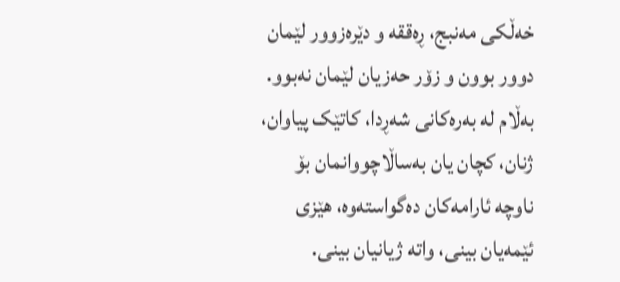خەڵکی مەنبج، ڕەققە و دێرەزوور لێمان دوور بوون و زۆر حەزیان لێمان نەبوو. بەڵام لە بەرەکانی شەڕدا، کاتێک پیاوان، ژنان، کچان یان بەساڵاچووانمان بۆ ناوچە ئارامەکان دەگواستەوە، هێزی ئێمەیان بینی، واتە ژیانیان بینی.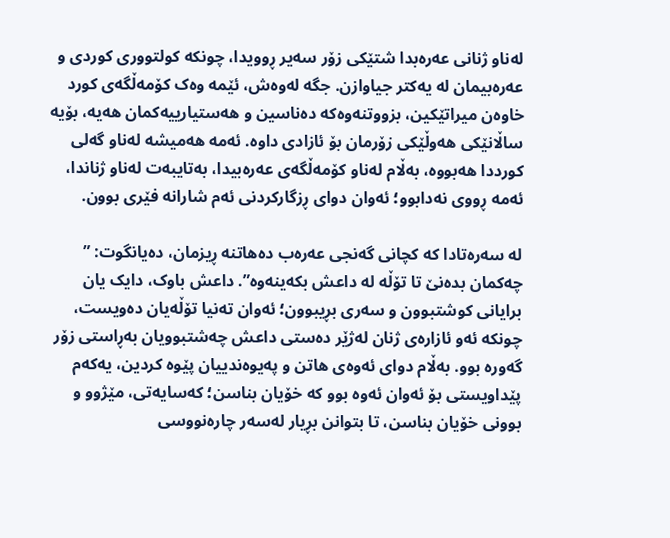لەناو ژنانی عەرەبدا شتێکی زۆر سەیر ڕوویدا، چونکە کولتووری کوردی و عەرەبیمان لە یەکتر جیاوازن. جگە لەوەش، ئێمە وەک کۆمەڵگەی کورد خاوەن میراتێکین، بزووتنەوەکە دەناسین و هەستیارییەکمان هەیە، بۆیە ساڵانێکی هەوڵێکی زۆرمان بۆ ئازادی داوە. ئەمە هەمیشە لەناو گەلی کورددا هەبووە، بەڵام لەناو کۆمەڵگەی عەرەبیدا، بەتایبەت لەناو ژناندا، ئەمە ڕووی نەدابوو؛ ئەوان دوای ڕزگارکردنی ئەم شارانە فێری بوون.

لە سەرەتادا کە کچانی گەنجی عەرەب دەهاتنە ڕیزمان، دەیانگوت: ” چەکمان بدەنێ تا تۆڵە لە داعش بکەینەوە”. داعش باوک، دایک یان برایانی کوشتبوون و سەری بڕیبوون؛ ئەوان تەنیا تۆڵەیان دەویست، چونکە ئەو ئازارەی ژنان لەژێر دەستی داعش چەشتبوویان بەڕاستی زۆر گەورە بوو. بەڵام دوای ئەوەی هاتن و پەیوەندییان پێوە کردین، یەکەم پێداویستی بۆ ئەوان ئەوە بوو کە خۆیان بناسن؛ کەسایەتی، مێژوو و بوونی خۆیان بناسن، تا بتوانن بڕیار لەسەر چارەنووسی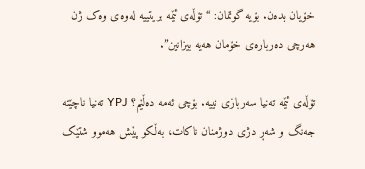خۆیان بدەن. بۆیە گوتمان: “تۆڵەی ئێمە بریتییە لەوەی وەک ژن هەرچی دەربارەی خۆمان هەیە بیزانین”.

تۆڵەی ئێمە تەنیا سەربازی نییە. بۆچی ئەمە دەڵێم؟ YPJ تەنیا ناچێتە جەنگ و شەڕ دژی دوژمنان ناکات، بەڵکو پێش هەموو شتێک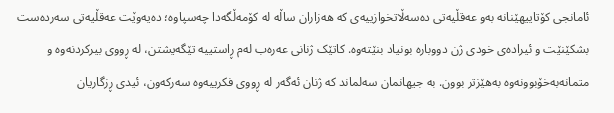ئامانجی کۆتاییهێنانە بەو عەقڵیەتی دەسەڵاتخوازییەی کە هەزاران ساڵە لە کۆمەڵگەدا چەسپاوە؛ دەیەوێت عەقڵیەتی سەردەست بشکێنێت و ئیرادەی خودی ژن دووبارە بونیاد بنێتەوە. کاتێک ژنانی عەرەب لەم ڕاستییە تێگەیشتن، لە ڕووی بیرکردنەوە و متمانەبەخۆبوونەوە بەهێزتر بوون. بە جیهانمان سەلماند کە ژنان ئەگەر لە ڕووی فکرییەوە سەرکەون، ئیدی ڕزگاریان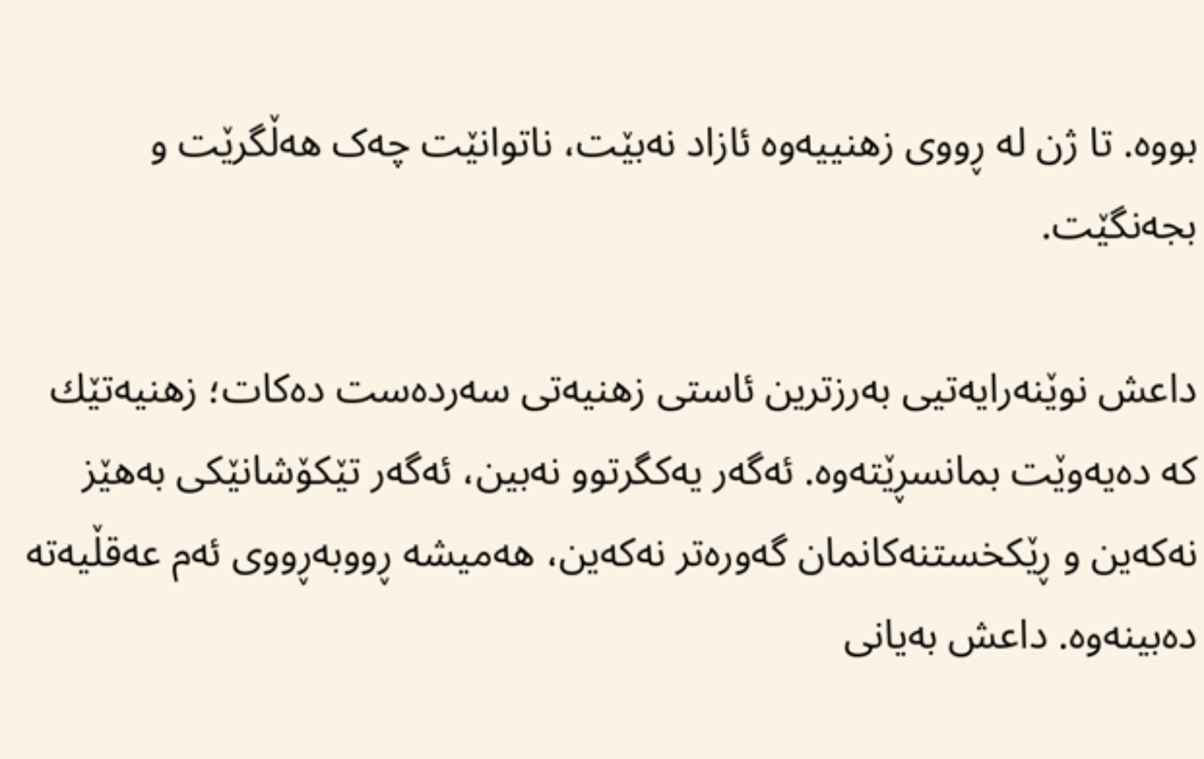بووە. تا ژن لە ڕووی زهنییەوە ئازاد نەبێت، ناتوانێت چەک هەڵگرێت و بجەنگێت.

داعش نوێنەرایەتیی بەرزترین ئاستی زهنیەتی سەردەست دەکات؛ زهنیەتێك کە دەیەوێت بمانسڕێتەوە. ئەگەر یەکگرتوو نەبین، ئەگەر تێکۆشانێکی بەهێز نەکەین و ڕێکخستنەکانمان گەورەتر نەکەین، هەمیشە ڕووبەڕووی ئەم عەقڵیەتە دەبینەوە. داعش بەیانی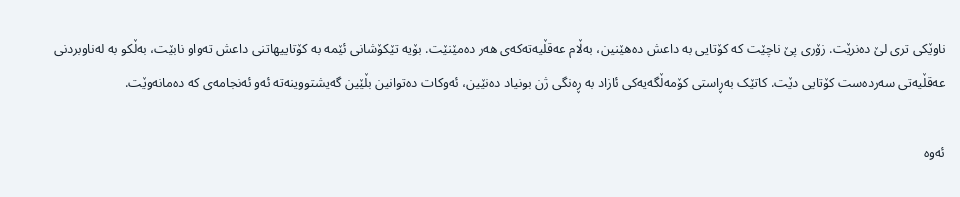ناوێکی تری لێ دەنرێت. زۆری پێ ناچێت کە کۆتایی بە داعش دەهێنین، بەڵام عەقڵیەتەکەی هەر دەمێنێت. بۆیە تێکۆشانی ئێمە بە کۆتاییهاتنی داعش تەواو نابێت، بەڵکو بە لەناوبردنی عەقڵیەتی سەردەست کۆتایی دێت. کاتێک بەڕاستی کۆمەڵگەیەکی ئازاد بە ڕەنگی ژن بونیاد دەنێین، ئەوکات دەتوانین بڵێین گەیشتووینەتە ئەو ئەنجامەی کە دەمانەوێت.

ئەوە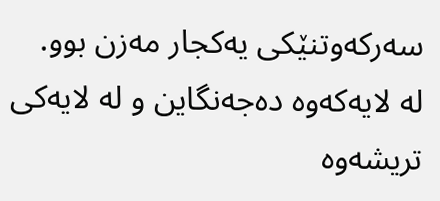سەرکەوتنێکی یەکجار مەزن بوو. لە لایەکەوە دەجەنگاین و لە لایەکی تریشەوە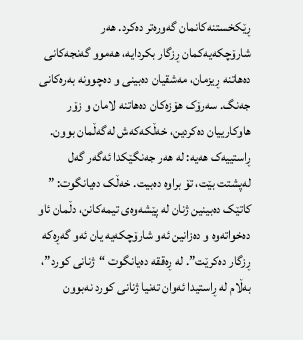ڕێکخستنەکانمان گەورەتر دەکرد. هەر شارۆچکەیەکمان ڕزگار بکردایە، هەموو گەنجەکانی دەهاتنە ڕیزمان، مەشقیان دەبینی و دەچوونە بەرەکانی جەنگ. سەرۆک‌ هۆزەکان دەهاتنە لامان و زۆر هاوکارییان دەکردین، خەڵکەکەش لەگەڵمان بوون. ڕاستییەک هەیە: لە هەر جەنگێکدا ئەگەر گەل لەپشتت بێت، تۆ براوە دەبیت. خەڵک دەیانگوت: ” کاتێک دەبینین ژنان لە پێشەوەی تیمەکانن، دڵمان ئاو دەخواتەوە و دەزانین ئەو شارۆچکەیە یان ئەو گەڕەکە ڕزگار دەکرێت”. لە ڕەققە دەیانگوت “ژنانی کورد”، بەڵام لە ڕاستیدا ئەوان تەنیا ژنانی کورد نەبوون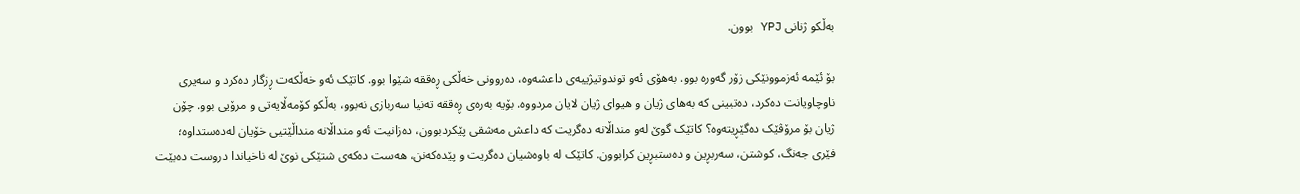بەڵکو ژنانی YPJ بوون.

بۆ ئێمە ئەزموونێکی زۆر گەورە بوو. بەهۆی ئەو توندوتیژییەی داعشەوە، دەروونی خەڵکی ڕەققە شێوا بوو. کاتێک ئەو خەڵکەت ڕزگار دەکرد و سەیری ناوچاویانت دەکرد، دەتبینی کە بەهای ژیان و هیوای ژیان لایان مردووە. بۆیە بەرەی ڕەققە تەنیا سەربازی نەبوو، بەڵکو کۆمەڵایەتی و مرۆیی بوو. چۆن ژیان بۆ مرۆڤێک دەگێڕیتەوە؟ کاتێک گوێ لەو منداڵانە دەگریت کە داعش مەشقی پێکردبوون، دەزانیت ئەو منداڵانە منداڵێتیی خۆیان لەدەستداوە؛ فێری جەنگ، کوشتن، سەربڕین و دەستبڕین کرابوون. کاتێک لە باوەشیان دەگریت و پێدەکەنن، هەست دەکەی شتێکی نوێ لە ناخیاندا دروست دەبێت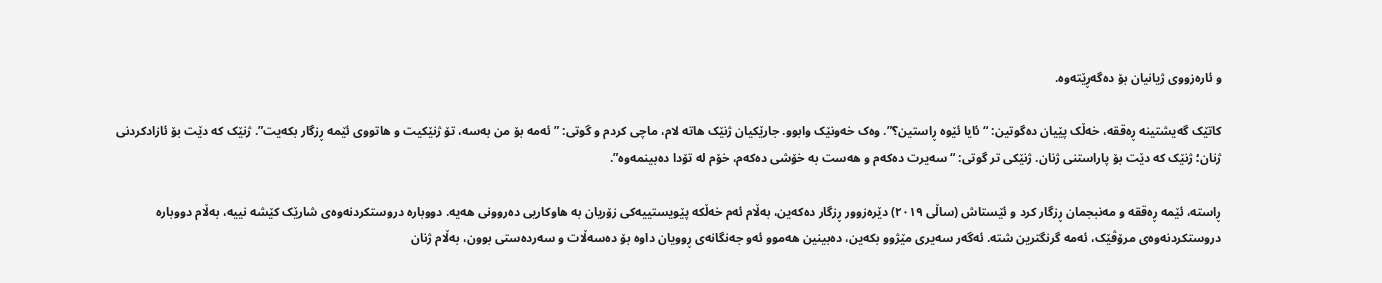و ئارەزووی ژیانیان بۆ دەگەڕێتەوە.

کاتێک گەیشتینە ڕەققە، خەڵک پێیان دەگوتین: “ئایا ئێوە ڕاستین؟”. وەک خەونێک وابوو. جارێکیان ژنێک هاتە لام، ماچی کردم و گوتی: ” ئەمە بۆ من بەسە، تۆ ژنێکیت و هاتووی ئێمە ڕزگار بکەیت”. ژنێک کە دێت بۆ ئازادکردنی ژنان؛ ژنێک کە دێت بۆ پاراستنی ژنان. ژنێکی تر گوتی: “سەیرت دەکەم و هەست بە خۆشی دەکەم، خۆم لە تۆدا دەبینمەوە”.

ڕاستە، ئێمە ڕەققە و مەنبجمان ڕزگار کرد و ئێستاش (ساڵی ٢٠١٩) دێرەزوور ڕزگار دەکەین، بەڵام ئەم خەڵکە پێویستییەکی زۆریان بە هاوکاریی دەروونی هەیە. دووبارە دروستکردنەوەی شارێک کێشە نییە، بەڵام دووبارە دروستکردنەوەی مرۆڤێک، ئەمە گرنگترین شتە. ئەگەر سەیری مێژوو بکەین، دەبینین هەموو ئەو جەنگانەی ڕوویان داوە بۆ دەسەڵات و سەردەستی بوون، بەڵام ژنان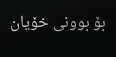بۆ بوونی خۆیان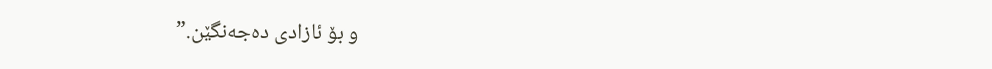و بۆ ئازادی دەجەنگێن.”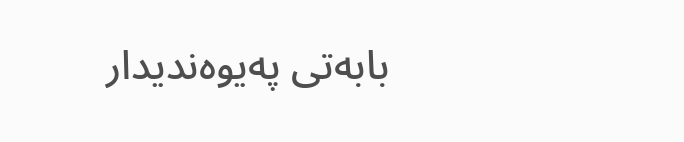بابەتی پەیوەندیدار